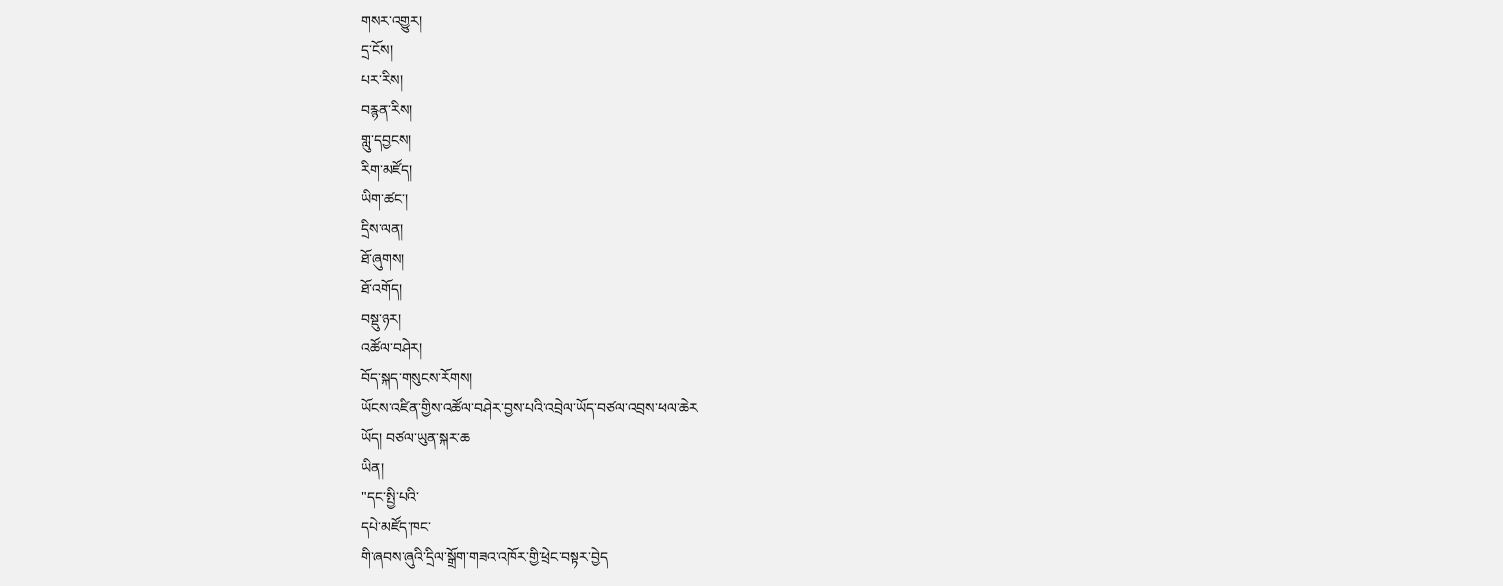གསར་འགྱུར།
དྲ་ངོས།
པར་རིས།
བརྙན་རིས།
གླུ་དབྱངས།
རིག་མཛོད།
ཡིག་ཚང་།
དྲིས་ལན།
ཐོ་ཞུགས།
ཐོ་འགོད།
བསྡུ་ཉར།
འཚོལ་བཤེར།
བོད་སྐད་གསུངས་རོགས།
ཡོངས་འཛིན་གྱིས་འཚོལ་བཤེར་བྱས་པའི་འབྲེལ་ཡོད་བཙལ་འབྲས་ཕལ་ཆེར
ཡོད། བཙལ་ཡུན་སྐར་ཆ
ཡིན།
"དང་སྤྱི་པའི་
དཔེ་མཛོད་ཁང་
གི་ཞབས་ཞུའི་དྲིལ་སྒྲོག་གཟའ་འཁོར་གྱི་ཕྲེང་བསྟར་བྱེད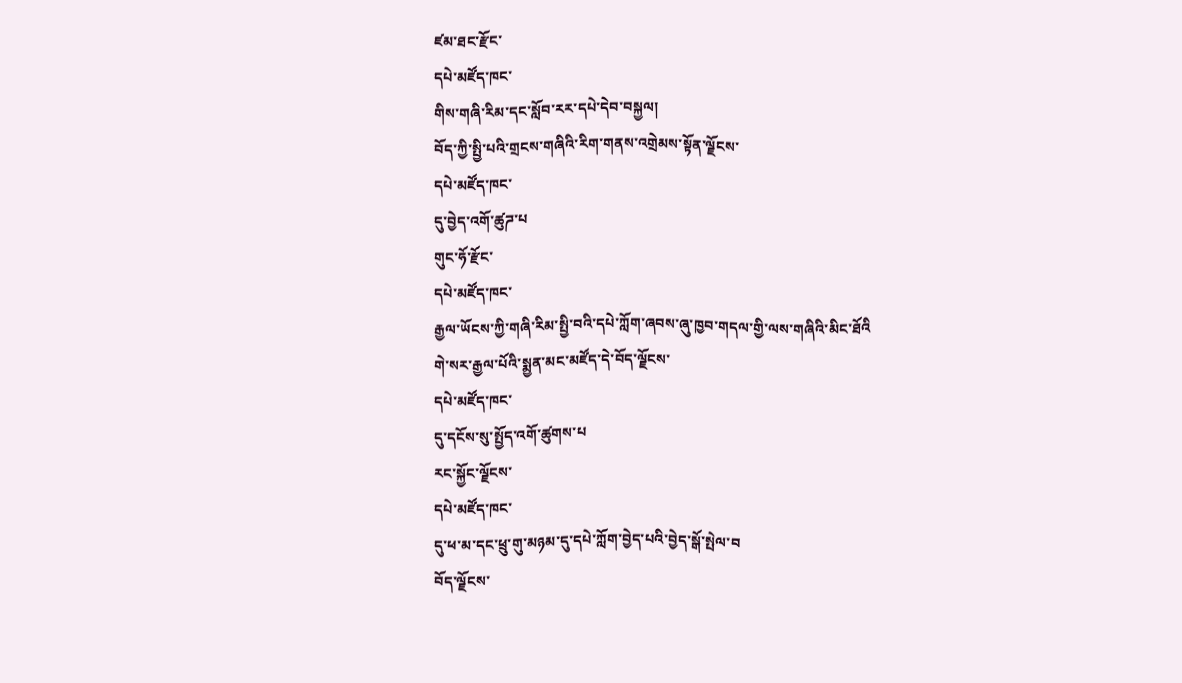ཛམ་ཐང་རྫོང་
དཔེ་མཛོད་ཁང་
གིས་གཞི་རིམ་དང་སློབ་རར་དཔེ་དེབ་བསྐྱལ།
བོད་ཀྱི་སྤྱི་པའི་གྲངས་གཞིའི་རིག་གནས་འགྲེམས་སྟོན་ལྗོངས་
དཔེ་མཛོད་ཁང་
དུ་བྱེད་འགོ་ཚུཌ་པ
གུང་ཧོ་རྫོང་
དཔེ་མཛོད་ཁང་
རྒྱལ་ཡོངས་ཀྱི་གཞི་རིམ་སྤྱི་བའི་དཔེ་ཀློག་ཞབས་ཞུ་ཁྱབ་གདལ་གྱི་ལས་གཞིའི་མིང་ཐོའི
གེ་སར་རྒྱལ་པོའི་སྨྱན་མང་མཛོད་དེ་བོད་ལྗོངས་
དཔེ་མཛོད་ཁང་
དུ་དངོས་སུ་སྤྱོད་འགོ་ཚུགས་པ
རང་སྐྱོང་ལྗོངས་
དཔེ་མཛོད་ཁང་
དུ་ཕ་མ་དང་ཕྲུ་གུ་མཉམ་དུ་དཔེ་ཀློག་བྱེད་པའི་བྱེད་སྒོ་སྤེལ་བ
བོད་ལྗོངས་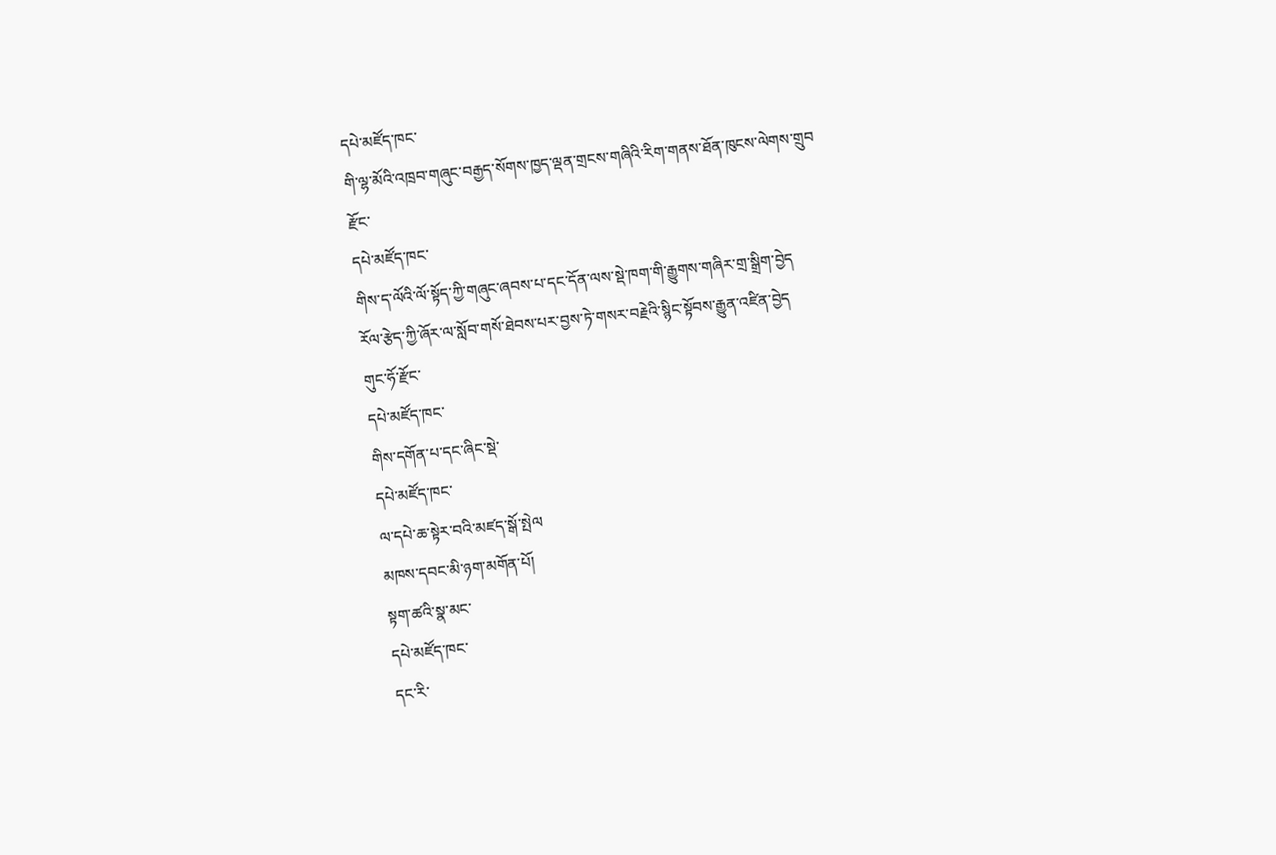དཔེ་མཛོད་ཁང་
གི་ལྷ་མོའི་འཁྲབ་གཞུང་བརྒྱད་སོགས་ཁྱད་ལྡན་གྲངས་གཞིའི་རིག་གནས་ཐོན་ཁུངས་ལེགས་གྲུབ
རྫོང་
དཔེ་མཛོད་ཁང་
གིས་ད་ལོའི་ལོ་སྟོད་ཀྱི་གཞུང་ཞབས་པ་དང་དོན་ལས་སྡེ་ཁག་གི་རྒྱུགས་གཞིར་གྲ་སྒྲིག་བྱེད
རོལ་རྩེད་ཀྱི་ཞོར་ལ་སློབ་གསོ་ཐེབས་པར་བྱས་ཏེ་གསར་བརྗེའི་སྙིང་སྟོབས་རྒྱུན་འཛིན་བྱེད
གུང་ཧོ་རྫོང་
དཔེ་མཛོད་ཁང་
གིས་དགོན་པ་དང་ཞིང་སྡེ་
དཔེ་མཛོད་ཁང་
ལ་དཔེ་ཆ་སྟེར་བའི་མཛད་སྒོ་སྤེལ
མཁས་དབང་མི་ཉག་མགོན་པོ།
སྟག་ཚའི་སྣ་མང་
དཔེ་མཛོད་ཁང་
དང་རི་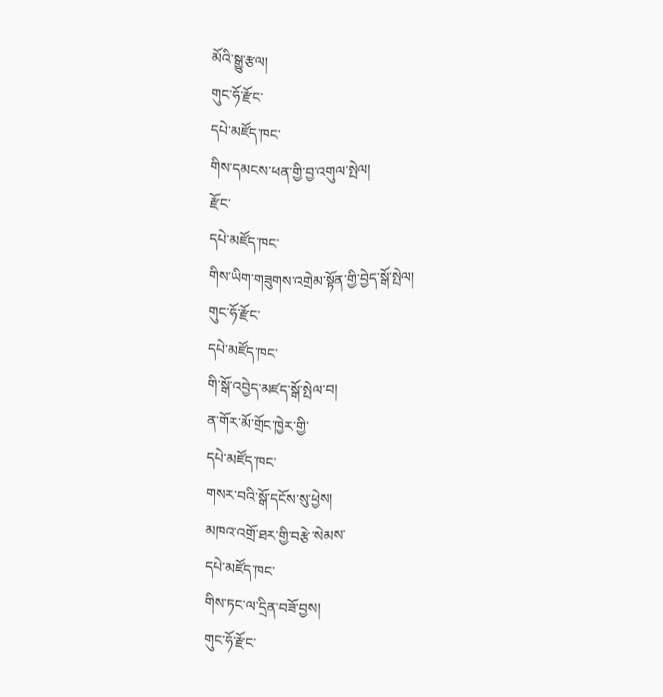མོའི་སྒྱུ་རྩལ།
གུང་ཧོ་རྫོང་
དཔེ་མཛོད་ཁང་
གིས་དམངས་ཕན་གྱི་བྱ་འགུལ་སྤེལ།
རྫོང་
དཔེ་མཛོད་ཁང་
གིས་ཡིག་གཟུགས་འགྲེམ་སྟོན་གྱི་བྱེད་སྒོ་སྤེལ།
གུང་ཧོ་རྫོང་
དཔེ་མཛོད་ཁང་
གི་སྒོ་འབྱེད་མཛད་སྒོ་སྤེལ་བ།
ན་གོར་མོ་གྲོང་ཁྱེར་གྱི་
དཔེ་མཛོད་ཁང་
གསར་བའི་སྒོ་དངོས་སུ་ཕྱེས།
མཁའ་འགྲོ་ཐར་གྱི་བརྩེ་སེམས་
དཔེ་མཛོད་ཁང་
གིས་ཏང་ལ་དྲིན་བཟོ་བྱས།
གུང་ཧོ་རྫོང་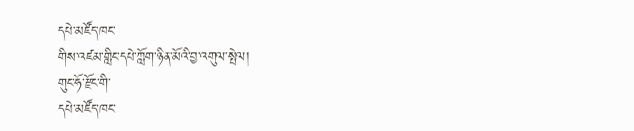དཔེ་མཛོད་ཁང་
གིས་འཛམ་གླིང་དཔེ་ཀློག་ཉིན་མོའི་བྱ་འགུལ་སྤེལ།
གུང་ཧོ་རྫོང་གི་
དཔེ་མཛོད་ཁང་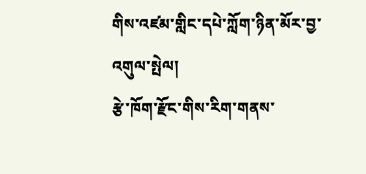གིས་འཛམ་གླིང་དཔེ་ཀློག་ཉིན་མོར་བྱ་འགུལ་སྤེལ།
རྩེ་ཁོག་རྫོང་གིས་རིག་གནས་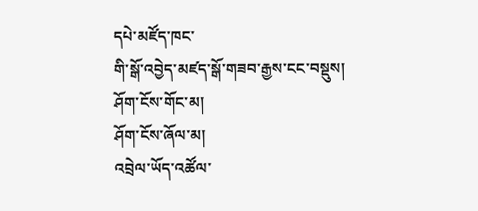དཔེ་མཛོད་ཁང་
གི་སྒོ་འབྱེད་མཛད་སྒོ་གཟབ་རྒྱས་ངང་བསྡུས།
ཤོག་ངོས་གོང་མ།
ཤོག་ངོས་ཞོལ་མ།
འབྲེལ་ཡོད་འཚོལ་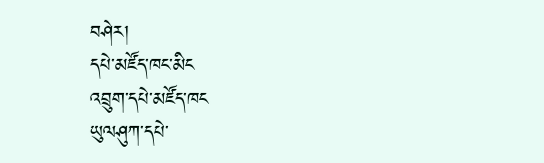བཤེར།
དཔེ་མཛོད་ཁང་མིང
འབྲུག་དཔེ་མཛོད་ཁང
ཡུལཤུཀ་དཔེ་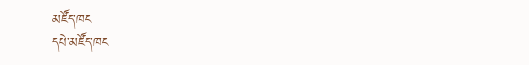མཛོད་ཁང
དཔེ་མཛོད་ཁང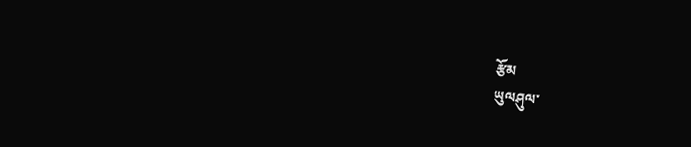རྩོམ
ཡུལཤུལ་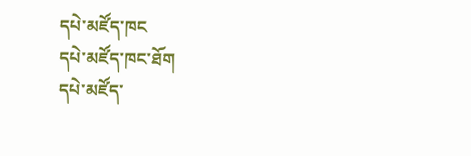དཔེ་མཛོད་ཁང
དཔེ་མཛོད་ཁང་ཐོག
དཔེ་མཛོད་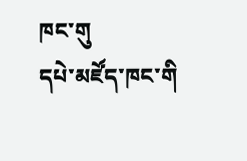ཁང་གུ
དཔེ་མཛོད་ཁང་གི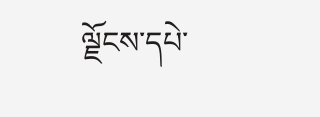ལྗོངས་དཔེ་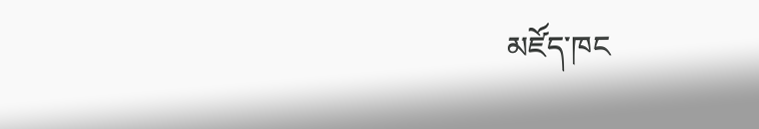མཛོད་ཁང